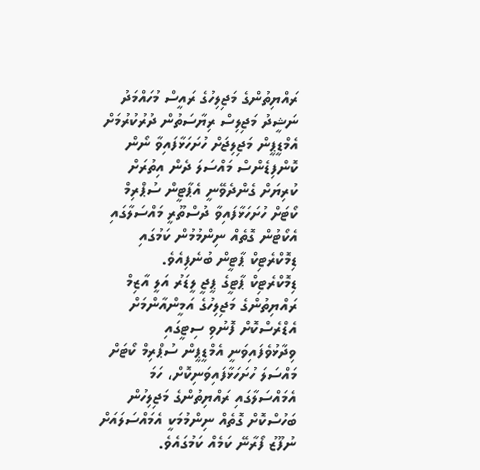ރައްޔިތުންގެ މަޖިލިހުގެ ރައީސް މުހައްމަދު ނަޝީދު މަޖިލިސް ރިޔާސަތުން ދުރުކުރުމަށް އެމްޑީޕީން މަޖިލިޖަށް ހުށަހަޅާފައިވާ ނޯން ކޮންފިޑެންސް މައްސަލަ ދެން އިތުރަށް ކުރިޔަށް ގެންދެވޭނީ އެޕާޓީން ސުޕްރިމް ކޯޓަށް ހުށަހަޅާފައިވާ ދުސްތޫރީ މައްސަލާގައި އެކޯޓުން ގޮތެއް ނިންމުމުން ކަމުގައި ޑިމޮކްރެޓިކް ޕާޓީން ބުނެފިއެވެ.
ޑިމޮކްރެޓިކް ޕާޓީގެ ޕީޖީ ލީޑަރު އަލީ އާޒިމް ރައްޔިތުންގެ މަޖިލިހުގެ އަމީންއާންމަށް އެޑްރެސްކޮށް ފޮނުވި ސިޓީގައި ވިދާޅުވެފައިވަނީ އެމްޑީޕީން ސުޕްރިމް ކޯޓަށް މައްސަލަ ހުށަހަޅާފައިވަނިކޮށް، ހަމަ އެމައްސަލާގައި ރައްޔިތުންގެ މަޖިލިހުން ބަހުސްކޮށް ގޮތެއް ނިންމުމަކީ އެމައްސަލައަށް ނުފޫޒު ފޯރާނޭ ކަމެއް ކަމުގައެވެ.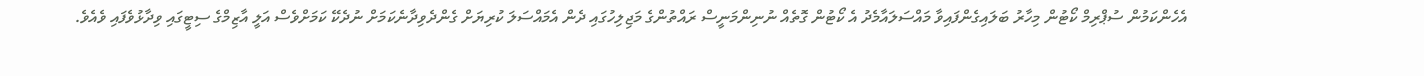އެހެންކަމުން ސުޕްރިމް ކޯޓުން މިހާރު ބަލައިގެންފައިވާ މައްސަލައާމެދު އެ ކޯޓުން ގޮތެއް ނުނިންމަނީސް ރައްތުންގެ މަޖިލިހުގައި ދެން އެމައްސަލަ ކުރިޔަށް ގެންދެވިދާނެކަމަށް ނުދެކޭ ކަމަށްވެސް އަލީ އާޒިމްގެ ސިޓީގައި ވިދާޅުވެފައި ވެއެވެ.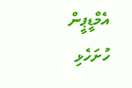އެމްޑީޕީން ހުށަހެޅި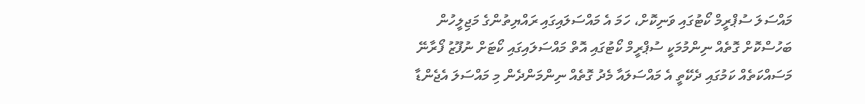މައްސަލަ ސުޕްރީމް ކޯޓުގައި ވަނިކޮށް، ހަމަ އެ މައްސަލައިގައި ރައްޔިތުންގެ މަޖިލީހުން ބަހުސްކޮށް ގޮތެއް ނިންމުމަކީ ސުޕްރީމް ކޯޓުގައި އޮތް މައްސަލައިގައި ކޯޓަށް ނުފޫޒު ފޯރާނޭ މަސައްކަތެއް ކަމުގައި ދެކޭތީ އެ މައްސަލައާ މެދު ގޮތެއް ނިންމަންދެން މި މައްސަލަ އެޖެންޑާ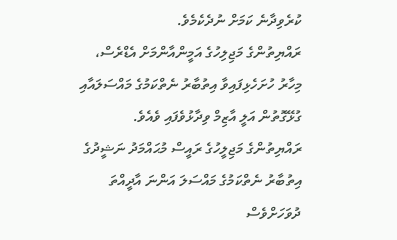ކުރެވިދާނެ ކަމަށް ނުދެކެމެވެ.
ރައްޔިތުންގެ މަޖިލިހުގެ އަމީންއާންމަށް އެޑްރެސް، މިހާރު ހުށަހެޅިފައިވާ އިތުބާރު ނެތްކަމުގެ މައްސަލައާއި ގުޅޭގޮތުން އަލީ އާޒިމް ވިދާޅުވެފައި ވެއެވެ.
ރައްޔިތުންގެ މަޖިލީހުގެ ރައީސް މުޙައްމަދު ނަޝީދުގެ އިތުބާރު ނެތްކަމުގެ މައްސަލަ އަންނަ އާދީއްތަ ދުވަހަށްވެސް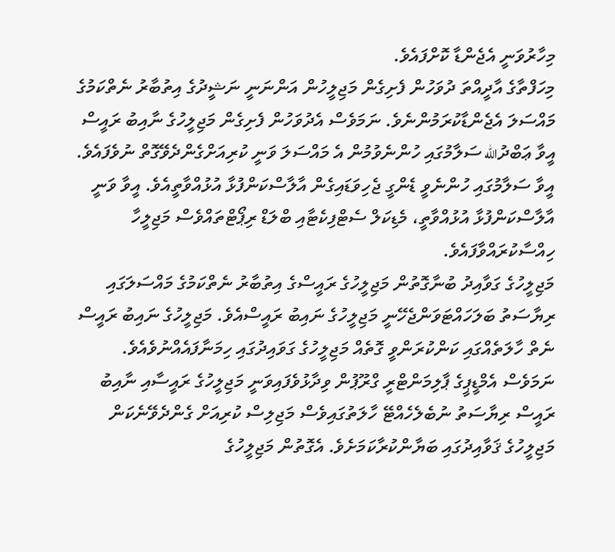މިހާރުވަނީ އެޖެންޑާ ކޮށްފައެވެ.
މިހަފްތާގެ އާދީއްތަ ދުވަހުން ފެށިގެން މަޖިލީހުން އަންނަނީ ނަޝީދުގެ އިތުބާރު ނެތްކަމުގެ މައްސަލަ އެޖެންޑާކުރަމުންނެވެ. ނަމަވެސް އެދުވަހުން ފެށިގެން މަޖިލީހުގެ ނާއިބު ރައީސް އީވާ ޢަބްދުالله ސަލާމުގައި ހުންނެވުމުން އެ މައްސަލަ ވަނީ ކުރިއަށްގެންދެވޭގޮތް ނުވެފައެވެ.
އީވާ ސަލާމުގައި ހުންނެވީ ޑެންގީ ޖެހިވަޑައިގެން އާލާސްކަންފުޅާ އުޅުއްވާތީއެވެ. އީވާ ވަނީ އާލާސްކަންފުޅާ އުޅުއްވާތީ، މެޑިކަލް ސެޓްފިކެޓާއި ބްލަޑް ރިޕޯޓްތައްވެސް މަޖިލީހާ ހިއްސާކުރައްވާފައެވެ.
މަޖިލީހުގެ ގަވާއިދު ބުނާގޮތުން މަޖިލީހުގެ ރައީސްގެ އިތުބާރު ނެތްކަމުގެ މައްސަލަގައި ރިޔާސަތު ބަލަހައްޓަވަންޖެހޭނީ މަޖިލީހުގެ ނައިބު ރައީސްއެވެ. މަޖިލީހުގެ ނައިބު ރައީސް ނެތް ހާލަތެއްގައި ކަންކުރަންވީ ގޮތެއް މަޖިލީހުގެ ގަވައިދުގައި ހިމަނާފައެއްނުވެއެވެ.
ނަމަވެސް އެމްޑީޕީގެ ޕާލިމަންޓްރީ ގްރޫޕުން ވިދާޅުވެފައިވަނީ މަޖިލީހުގެ ރައީސާއި ނާއިބު ރައީސް ރިޔާސަތު ނުބެލެހެއްޓޭ ހާލަތުގައިވެސް މަޖިލިސް ކުރިއަށް ގެންދެވޭނެކަން މަޖިލީހުގެ ޤަވާއިދުގައި ބަޔާންކުރާކަމަށެވެ. އެގޮތުން މަޖިލީހުގެ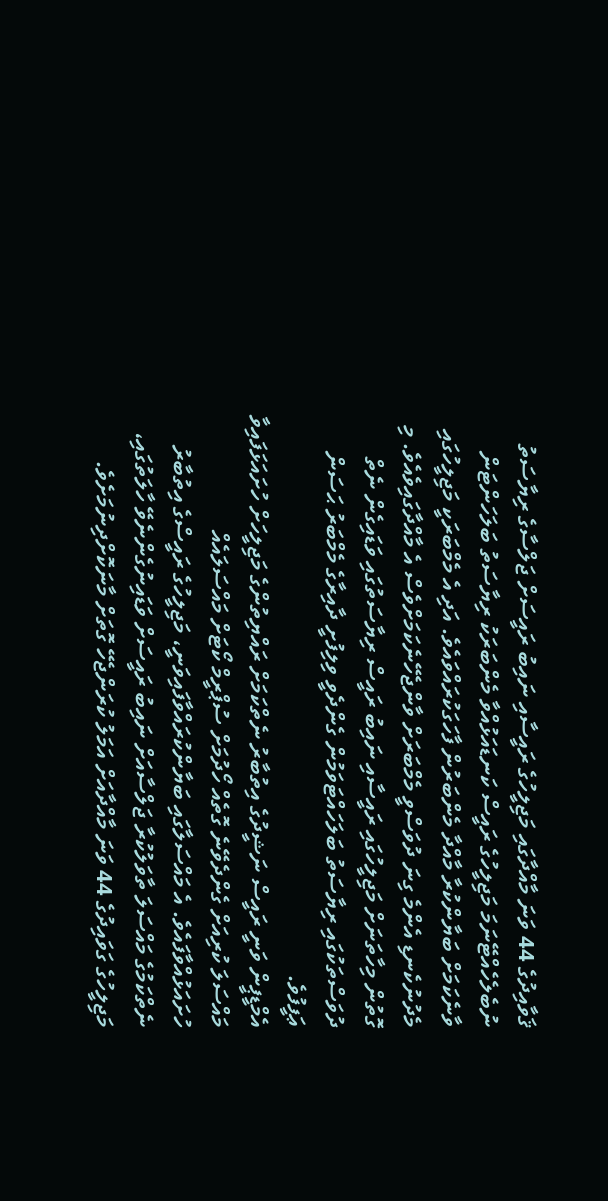ޤަވާއިދުގެ 44 ވަނަ މާއްދާގައި މަޖިލީހުގެ ރައީސާއި ނައިބު ރައީސަށް ޖަލްސާގެ ރިޔާސަތު ނުބެލެހެއްޓޭނަމަ މަޖިލީހުގެ ރައީސް ކަނޑައަޅުއްވާ މެންބަރަކު ރިޔާސަތު ބަލަހަންޓަން ވާނެކަމަށް ބަޔާންކުރާ މާއްދާ މެންބަރުން ފާހަގަކުރައްވައެވެ. އަދި އެ މެމްބަރަކީ މަޖިލީހުގައި މެދުނުކެނޑި އެންމެ ގިނަ ދުވަސްވީ މެމްބަރަށް ވާންޖެހޭނެކަމަށްވެސް އެ މާއްދާގައިވެއެވެ. މި ގޮތުން މިހާތަނަށް މަޖިލީހުގައި ރައީސާއި ނައިބު ރައީސް ރިޔާސަތުގައި ވަޑައިގެން ނެތް ދުވަސްތަކުގައި ރިޔާސަތު ބަލަހައްޓަވަމުން ގެންދެވީ ވިލިފުށީ ދާއިރާގެ މެމްބަރު ޙަސަން ޢަފީފުވެ.
އެމްޑީޕީން ވަނީ ރައީސް ނަޝީދުގެ އިތުބާރު ނެތްކަމަށް ރައްޔިތުންގެ މަޖިލީހަށް ހުށައަޅަފައިވާ މައްސަލަ ކުރިއަށް ގެންދެވޭނެ ގޮތެއް ހޯދުމަށް ސުޕްރީމް ކޯޓަށް މައްސަލައެއް ހުށައަޅުއްވާފައެވެ. އެ މައްސަލާގައި ބަޔާންކުރައްވާފައިވަނީ، މަޖިލީހުގެ ރައީސްގެ އިތުބާރު ނެތްކަމުގެ މައްސަލަ ތާވަލުކުރާ ޖަލްސާއަށް ނައިބު ރައީސަށް ވަޑައިނުގެންނެވޭ ހާލަތުގައި، މަޖިލީހުގެ ގަވައިދުގެ 44 ވަނަ މާއްދާއަށް އަމަލު ކުރަންޖެހޭ ގޮތަށް މާނަކޮށްދިނުމަށެވެ.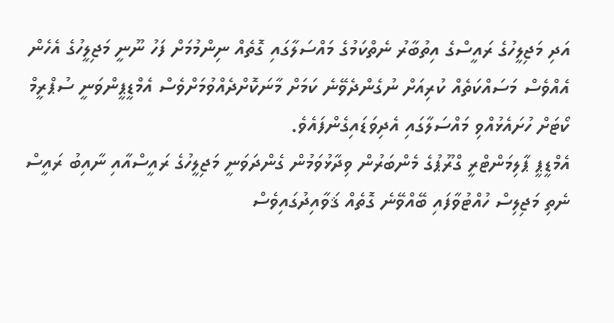އަދި މަޖިލީހުގެ ރައީސްގެ އިތުބާރު ނެތްކަމުގެ މައްސަލާގައި ގޮތެއް ނިންމުމަށް ފަހު ނޫނީ މަޖިލީހުގެ އެހެން އެއްވެސް މަސައްކަތެއް ކުރިއަށް ނުގެންދެވޭނެ ކަމަށް މާނަކޮށްދެއްވުމަށްވެސް އެމްޑީޕީންވަނީ ސުޕްރީމް ކޯޓަށް ހުށައެޅުއްވި މައްސަލާގައި އެދިވަޑައިގެންފައެވެ.
އެމްޑީޕީ ޕާލިމަންޓްރީ ގްރޫޕުގެ މެންބަރުން ވިދާޅުވަމުން ގެންދަވަނީ މަޖިލީހުގެ ރައީސްއާއި ނާއިބު ރައީސް ނެތި މަޖިލިސް ހުއްޓުވާފައި ބޭއްވޭނެ ގޮތެއް ޤަވާއިދުގައިވެސް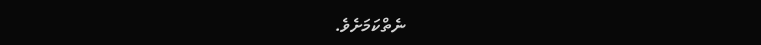ނެތްކަމަށެވެ.